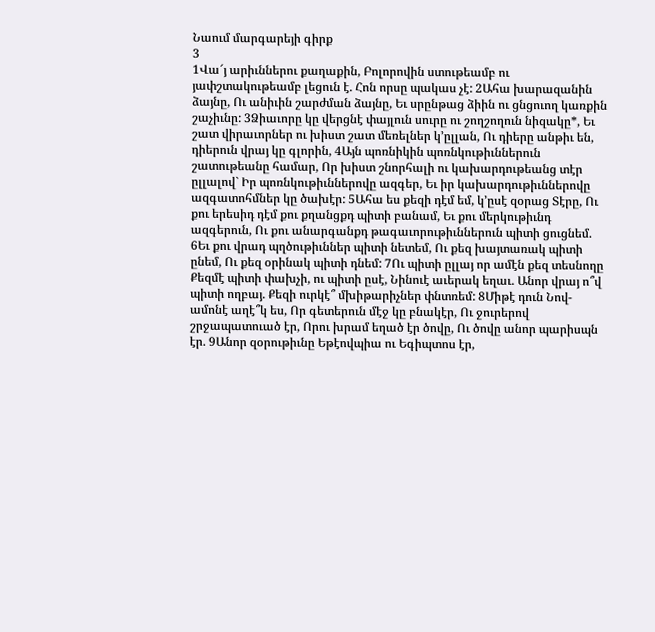Նաում մարգարեյի գիրք
3
1Վա՜յ արիւններու քաղաքին, Բոլորովին ստութեամբ ու յափշտակութեամբ լեցուն է. Հոն որսը պակաս չէ: 2Ահա խարազանին ձայնը, Ու անիւին շարժման ձայնը, Եւ սրընթաց ձիին ու ցնցուող կառքին շաչիւնը: 3Ձիաւորը կը վերցնէ փայլուն սուրը ու շողշողուն նիզակը*, Եւ շատ վիրաւորներ ու խիստ շատ մեռելներ կ’ըլլան, Ու դիերը անթիւ են, դիերուն վրայ կը գլորին, 4Այն պոռնիկին պոռնկութիւններուն շատութեանը համար, Որ խիստ շնորհալի ու կախարդութեանց տէր ըլլալով` Իր պոռնկութիւններովը ազգեր, Եւ իր կախարդութիւններովը ազգատոհմներ կը ծախէր: 5Ահա ես քեզի դէմ եմ, կ’ըսէ զօրաց Տէրը, Ու քու երեսիդ դէմ քու քղանցքդ պիտի բանամ, Եւ քու մերկութիւնդ ազգերուն, Ու քու անարգանքդ թագաւորութիւններուն պիտի ցուցնեմ. 6Եւ քու վրադ պղծութիւններ պիտի նետեմ, Ու քեզ խայտառակ պիտի ընեմ, Ու քեզ օրինակ պիտի դնեմ: 7Ու պիտի ըլլայ որ ամէն քեզ տեսնողը Քեզմէ պիտի փախչի, ու պիտի ըսէ, Նինուէ աւերակ եղաւ. Անոր վրայ ո՞վ պիտի ողբայ. Քեզի ուրկէ՞ մխիթարիչներ փնտռեմ: 8Միթէ դուն Նով-ամոնէ աղէ՞կ ես, Որ գետերուն մէջ կը բնակէր, Ու ջուրերով շրջապատուած էր, Որու խրամ եղած էր ծովը, Ու ծովը անոր պարիսպն էր. 9Անոր զօրութիւնը Եթէովպիա ու Եգիպտոս էր,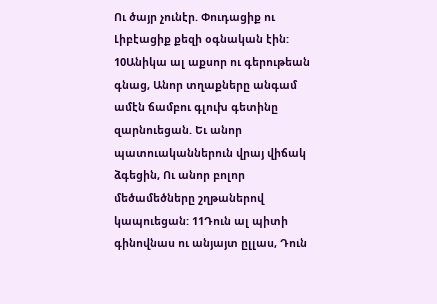Ու ծայր չունէր. Փուդացիք ու Լիբէացիք քեզի օգնական էին: 10Անիկա ալ աքսոր ու գերութեան գնաց, Անոր տղաքները անգամ ամէն ճամբու գլուխ գետինը զարնուեցան. Եւ անոր պատուականներուն վրայ վիճակ ձգեցին, Ու անոր բոլոր մեծամեծները շղթաներով կապուեցան: 11Դուն ալ պիտի գինովնաս ու անյայտ ըլլաս, Դուն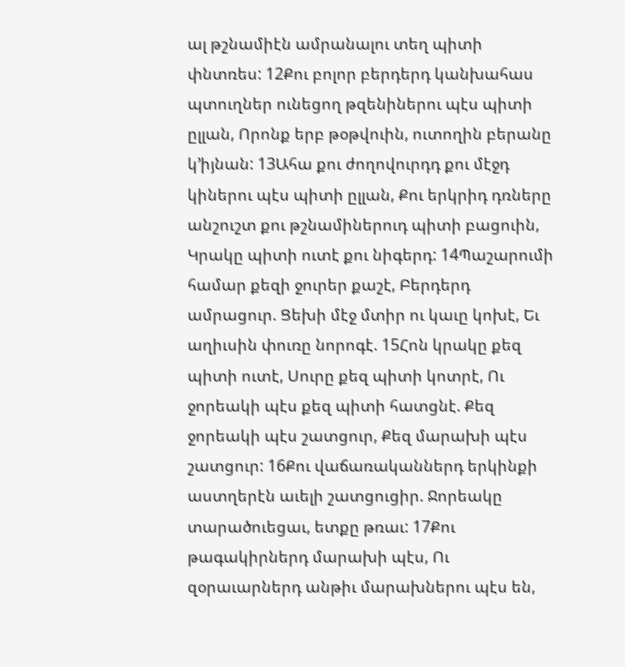ալ թշնամիէն ամրանալու տեղ պիտի փնտռես: 12Քու բոլոր բերդերդ կանխահաս պտուղներ ունեցող թզենիներու պէս պիտի ըլլան, Որոնք երբ թօթվուին, ուտողին բերանը կ’իյնան: 13Ահա քու ժողովուրդդ քու մէջդ կիներու պէս պիտի ըլլան, Քու երկրիդ դռները անշուշտ քու թշնամիներուդ պիտի բացուին, Կրակը պիտի ուտէ քու նիգերդ: 14Պաշարումի համար քեզի ջուրեր քաշէ, Բերդերդ ամրացուր. Ցեխի մէջ մտիր ու կաւը կոխէ, Եւ աղիւսին փուռը նորոգէ. 15Հոն կրակը քեզ պիտի ուտէ, Սուրը քեզ պիտի կոտրէ, Ու ջորեակի պէս քեզ պիտի հատցնէ. Քեզ ջորեակի պէս շատցուր, Քեզ մարախի պէս շատցուր: 16Քու վաճառականներդ երկինքի աստղերէն աւելի շատցուցիր. Ջորեակը տարածուեցաւ, ետքը թռաւ: 17Քու թագակիրներդ մարախի պէս, Ու զօրաւարներդ անթիւ մարախներու պէս են,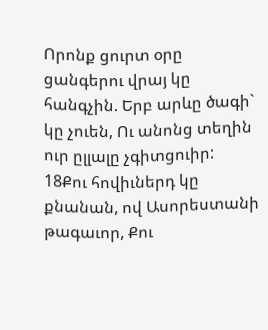Որոնք ցուրտ օրը ցանգերու վրայ կը հանգչին. Երբ արևը ծագի` կը չուեն, Ու անոնց տեղին ուր ըլլալը չգիտցուիր: 18Քու հովիւներդ կը քնանան, ով Ասորեստանի թագաւոր, Քու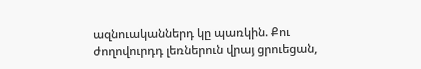ազնուականներդ կը պառկին. Քու ժողովուրդդ լեռներուն վրայ ցրուեցան,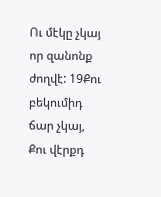Ու մէկը չկայ որ զանոնք ժողվէ: 19Քու բեկումիդ ճար չկայ, Քու վէրքդ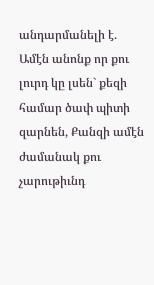անդարմանելի է. Ամէն անոնք որ քու լուրդ կը լսեն` քեզի համար ծափ պիտի զարնեն, Քանզի ամէն ժամանակ քու չարութիւնդ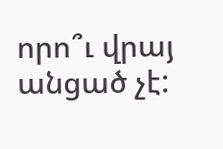որո՞ւ վրայ անցած չէ: